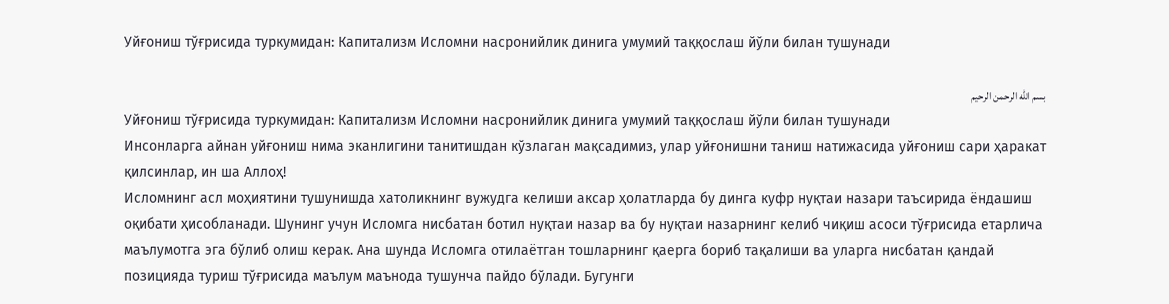Уйғониш тўғрисида туркумидан: Капитализм Исломни насронийлик динига умумий таққослаш йўли билан тушунади

بسم الله الرحمن الرحيم
Уйғониш тўғрисида туркумидан: Капитализм Исломни насронийлик динига умумий таққослаш йўли билан тушунади
Инсонларга айнан уйғониш нима эканлигини танитишдан кўзлаган мақсадимиз, улар уйғонишни таниш натижасида уйғониш сари ҳаракат қилсинлар, ин ша Аллоҳ!
Исломнинг асл моҳиятини тушунишда хатоликнинг вужудга келиши аксар ҳолатларда бу динга куфр нуқтаи назари таъсирида ёндашиш оқибати ҳисобланади. Шунинг учун Исломга нисбатан ботил нуқтаи назар ва бу нуқтаи назарнинг келиб чиқиш асоси тўғрисида етарлича маълумотга эга бўлиб олиш керак. Ана шунда Исломга отилаётган тошларнинг қаерга бориб тақалиши ва уларга нисбатан қандай позицияда туриш тўғрисида маълум маънода тушунча пайдо бўлади. Бугунги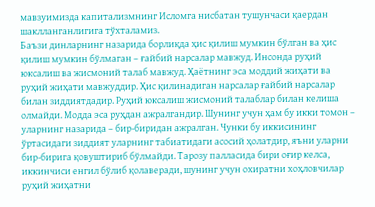мавзуимизда капитализмнинг Исломга нисбатан тушунчаси қаердан шаклланганлигига тўхталамиз.
Баъзи динларнинг назарида борлиқда ҳис қилиш мумкин бўлган ва ҳис қилиш мумкин бўлмаган – ғайбий нарсалар мавжуд. Инсонда руҳий юксалиш ва жисмоний талаб мавжуд. Ҳаётнинг эса моддий жиҳати ва руҳий жиҳати мавжуддир. Ҳис қилинадиган нарсалар ғайбий нарсалар билан зиддиятдадир. Руҳий юксалиш жисмоний талаблар билан келиша олмайди. Модда эса руҳдан ажралгандир. Шунинг учун ҳам бу икки томон – уларнинг назарида – бир-биридан ажралган. Чунки бу иккисининг ўртасидаги зиддият уларнинг табиатидаги асосий ҳолатдир, яъни уларни бир-бирига қовуштириб бўлмайди. Тарозу палласида бири оғир келса, иккинчиси енгил бўлиб қолаверади, шунинг учун охиратни хоҳловчилар руҳий жиҳатни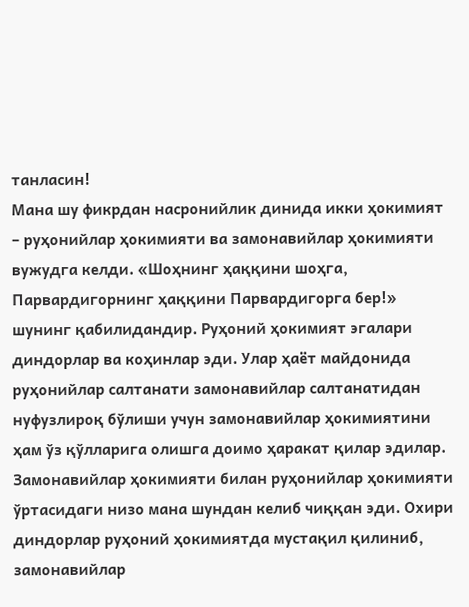танласин!
Мана шу фикрдан насронийлик динида икки ҳокимият – руҳонийлар ҳокимияти ва замонавийлар ҳокимияти вужудга келди. «Шоҳнинг ҳаққини шоҳга, Парвардигорнинг ҳаққини Парвардигорга бер!» шунинг қабилидандир. Руҳоний ҳокимият эгалари диндорлар ва коҳинлар эди. Улар ҳаёт майдонида руҳонийлар салтанати замонавийлар салтанатидан нуфузлироқ бўлиши учун замонавийлар ҳокимиятини ҳам ўз қўлларига олишга доимо ҳаракат қилар эдилар. Замонавийлар ҳокимияти билан руҳонийлар ҳокимияти ўртасидаги низо мана шундан келиб чиққан эди. Охири диндорлар руҳоний ҳокимиятда мустақил қилиниб, замонавийлар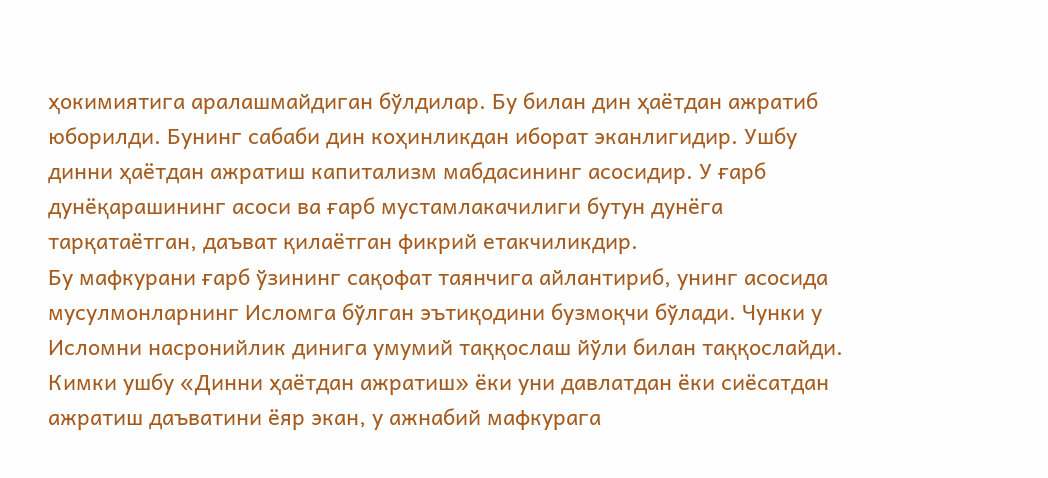ҳокимиятига аралашмайдиган бўлдилар. Бу билан дин ҳаётдан ажратиб юборилди. Бунинг сабаби дин коҳинликдан иборат эканлигидир. Ушбу динни ҳаётдан ажратиш капитализм мабдасининг асосидир. У ғарб дунёқарашининг асоси ва ғарб мустамлакачилиги бутун дунёга тарқатаётган, даъват қилаётган фикрий етакчиликдир.
Бу мафкурани ғарб ўзининг сақофат таянчига айлантириб, унинг асосида мусулмонларнинг Исломга бўлган эътиқодини бузмоқчи бўлади. Чунки у Исломни насронийлик динига умумий таққослаш йўли билан таққослайди. Кимки ушбу «Динни ҳаётдан ажратиш» ёки уни давлатдан ёки сиёсатдан ажратиш даъватини ёяр экан, у ажнабий мафкурага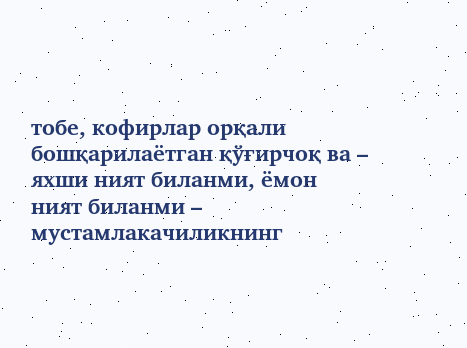тобе, кофирлар орқали бошқарилаётган қўғирчоқ ва – яхши ният биланми, ёмон ният биланми – мустамлакачиликнинг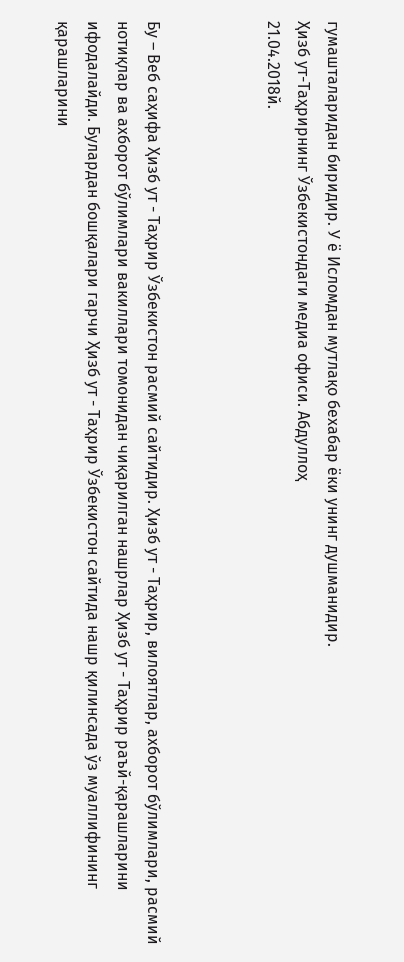гумашталаридан биридир. У ё Исломдан мутлақо бехабар ёки унинг душманидир.
Ҳизб ут-Таҳрирнинг Ўзбекистондаги медиа офиси. Абдуллоҳ
21.04.2018й.



Бу – Веб саҳифа Ҳизб ут - Таҳрир Ўзбекистон расмий сайтидир. Ҳизб ут - Таҳрир, вилоятлар, ахборот бўлимлари, расмий нотиқлар ва ахборот бўлимлари вакиллари томонидан чиқарилган нашрлар Ҳизб ут - Таҳрир раъй-қарашларини ифодалайди. Булардан бошқалари гарчи Ҳизб ут - Таҳрир Ўзбекистон сайтида нашр қилинсада ўз муаллифининг қарашларини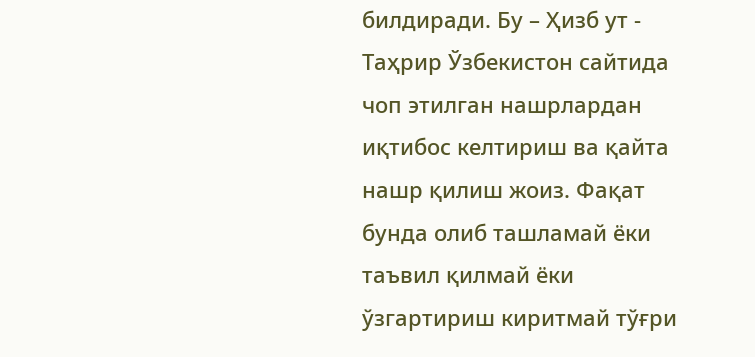билдиради. Бу – Ҳизб ут - Таҳрир Ўзбекистон сайтида чоп этилган нашрлардан иқтибос келтириш ва қайта нашр қилиш жоиз. Фақат бунда олиб ташламай ёки таъвил қилмай ёки ўзгартириш киритмай тўғри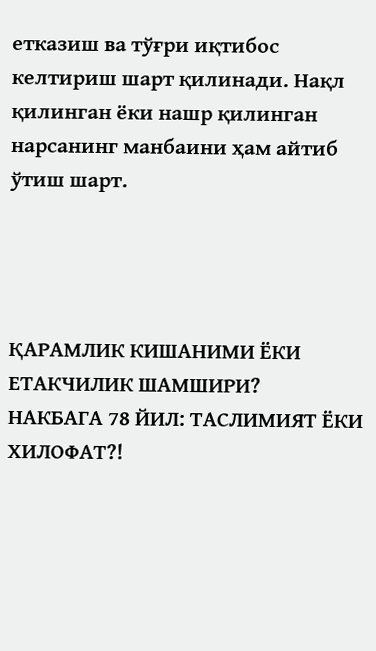етказиш ва тўғри иқтибос келтириш шарт қилинади. Нақл қилинган ёки нашр қилинган нарсанинг манбаини ҳам айтиб ўтиш шарт.




ҚАРАМЛИК КИШАНИМИ ЁКИ ЕТАКЧИЛИК ШАМШИРИ?
НАКБАГА 78 ЙИЛ: ТАСЛИМИЯТ ЁКИ ХИЛОФАТ?!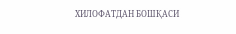ХИЛОФАТДАН БОШҚАСИ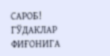САРОБ!
ГЎДАКЛАР ФИҒОНИГА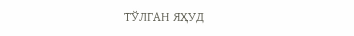ТЎЛГАН ЯҲУД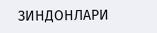ЗИНДОНЛАРИ